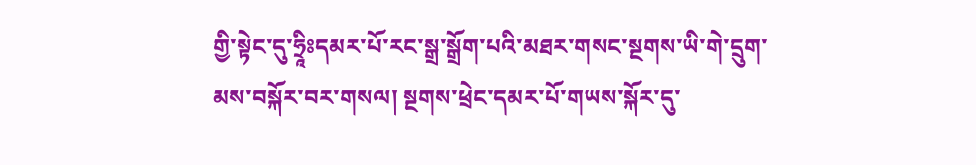གྱི་སྟེང་དུ་ཧྲཱིཿདམར་པོ་རང་སྒྲ་སྒྲོག་པའི་མཐར་གསང་སྔགས་ཡི་གེ་དྲུག་མས་བསྐོར་བར་གསལ། སྔགས་ཕྲེང་དམར་པོ་གཡས་སྐོར་དུ་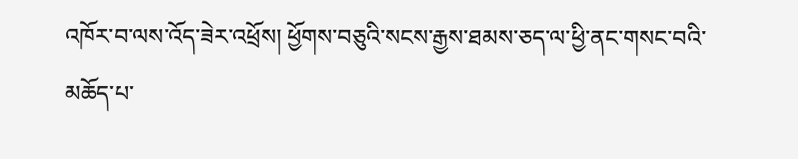འཁོར་བ་ལས་འོད་ཟེར་འཕྲོས། ཕྱོགས་བཅུའི་སངས་རྒྱས་ཐམས་ཅད་ལ་ཕྱི་ནང་གསང་བའི་མཆོད་པ་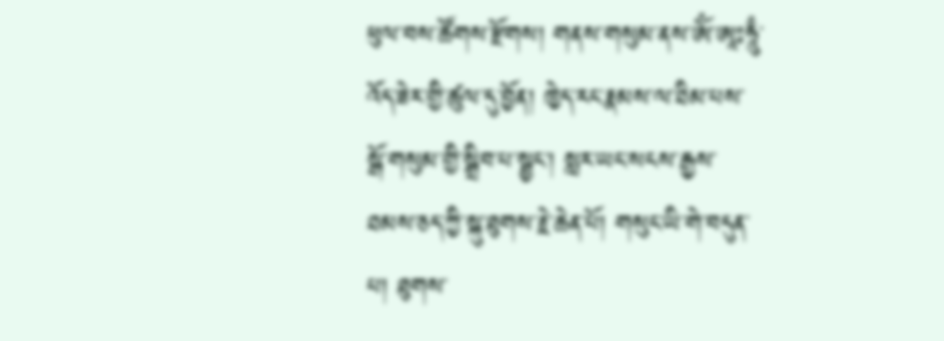ཕུལ་བས་ཚོགས་རྫོགས། གནས་གསུམ་ནས་ཨོཾ་ཨཱཿཧཱུྃ་འོད་ཟེར་གྱི་ཚུལ་དུ་བྱོན། ཁྱེད་རང་རྣམས་ལ་ཐིམ་པས་སྒོ་གསུམ་གྱི་སྒྲིབ་པ་སྦྱང་། སླར་ཡང་སངས་རྒྱས་ཐམས་ཅད་ཀྱི་སྐུ་ཐུགས་རྗེ་ཆེན་པོ། གསུང་ཡི་གེ་བདུན་པ། ཐུགས་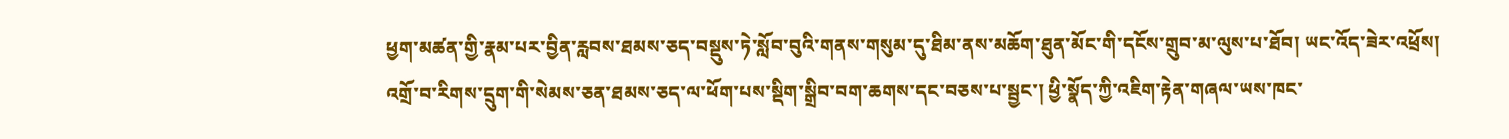ཕྱག་མཚན་གྱི་རྣམ་པར་བྱིན་རླབས་ཐམས་ཅད་བསྡུས་ཏེ་སློབ་བུའི་གནས་གསུམ་དུ་ཐིམ་ནས་མཆོག་ཐུན་མོང་གི་དངོས་གྲུབ་མ་ལུས་པ་ཐོབ། ཡང་འོད་ཟེར་འཕྲོས། འགྲོ་བ་རིགས་དྲུག་གི་སེམས་ཅན་ཐམས་ཅད་ལ་ཕོག་པས་སྡིག་སྒྲིབ་བག་ཆགས་དང་བཅས་པ་སྦྱང་། ཕྱི་སྣོད་ཀྱི་འཇིག་རྟེན་གཞལ་ཡས་ཁང་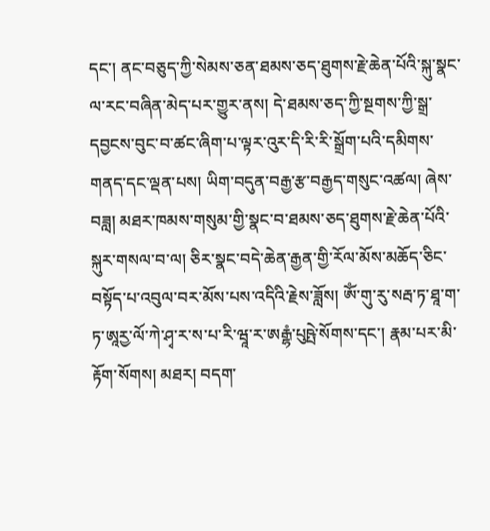དང་། ནང་བཅུད་ཀྱི་སེམས་ཅན་ཐམས་ཅད་ཐུགས་རྗེ་ཆེན་པོའི་སྐུ་སྣང་ལ་རང་བཞིན་མེད་པར་གྱུར་ནས། དེ་ཐམས་ཅད་ཀྱི་སྔགས་ཀྱི་སྒྲ་དབྱངས་བུང་བ་ཚང་ཞིག་པ་ལྟར་འུར་དི་རི་རི་སྒྲོག་པའི་དམིགས་གནད་དང་ལྡན་པས། ཡིག་བདུན་བརྒྱ་རྩ་བརྒྱད་གསུང་འཚལ། ཞེས་བཟླ། མཐར་ཁམས་གསུམ་གྱི་སྣང་བ་ཐམས་ཅད་ཐུགས་རྗེ་ཆེན་པོའི་སྐུར་གསལ་བ་ལ། ཅིར་སྣང་བདེ་ཆེན་རྒྱན་གྱི་རོལ་མོས་མཆོད་ཅིང་བསྟོད་པ་འབུལ་བར་མོས་པས་འདིའི་རྗེས་ཟློས། ཨོཾ་གུ་རུ་སརྦ་ཏ་ཐཱ་ག་ཏ་ཨཱརྱ་ལོ་ཀེ་ཤྭ་ར་ས་པ་རི་ཝཱ་ར་ཨརྒྷཾ་པུཥྤེ་སོགས་དང་། རྣམ་པར་མི་རྟོག་སོགས། མཐར། བདག་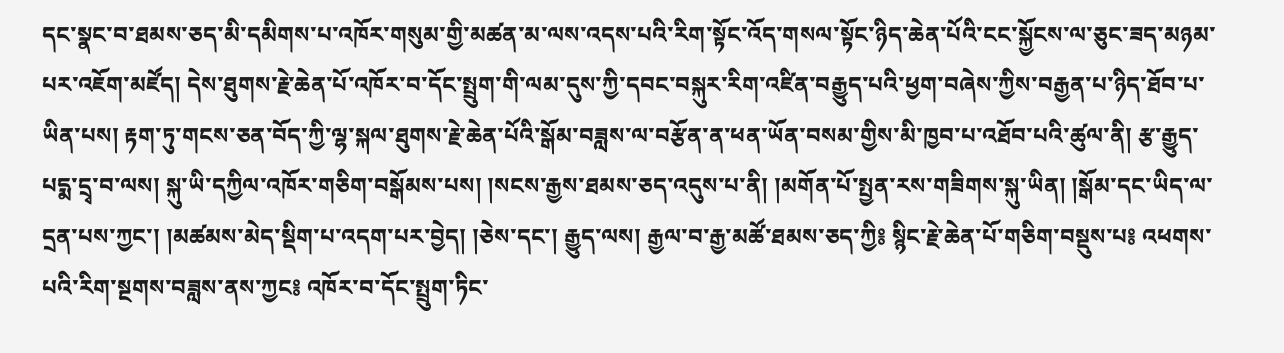དང་སྣང་བ་ཐམས་ཅད་མི་དམིགས་པ་འཁོར་གསུམ་གྱི་མཚན་མ་ལས་འདས་པའི་རིག་སྟོང་འོད་གསལ་སྟོང་ཉིད་ཆེན་པོའི་ངང་སྐྱོངས་ལ་ཅུང་ཟད་མཉམ་པར་འཇོག་མཛོད། དེས་ཐུགས་རྗེ་ཆེན་པོ་འཁོར་བ་དོང་སྤྲུག་གི་ལམ་དུས་ཀྱི་དབང་བསྐུར་རིག་འཛིན་བརྒྱུད་པའི་ཕྱག་བཞེས་ཀྱིས་བརྒྱན་པ་ཉིད་ཐོབ་པ་ཡིན་པས། རྟག་ཏུ་གངས་ཅན་བོད་ཀྱི་ལྷ་སྐལ་ཐུགས་རྗེ་ཆེན་པོའི་སྒོམ་བཟླས་ལ་བརྩོན་ན་ཕན་ཡོན་བསམ་གྱིས་མི་ཁྱབ་པ་འཐོབ་པའི་ཚུལ་ནི། རྩ་རྒྱུད་པདྨ་དྲྭ་བ་ལས། སྐུ་ཡི་དཀྱིལ་འཁོར་གཅིག་བསྒོམས་པས། །སངས་རྒྱས་ཐམས་ཅད་འདུས་པ་ནི། །མགོན་པོ་སྤྱན་རས་གཟིགས་སྐུ་ཡིན། །སྒོམ་དང་ཡིད་ལ་དྲན་པས་ཀྱང་། །མཚམས་མེད་སྡིག་པ་འདག་པར་བྱེད། །ཅེས་དང་། རྒྱུད་ལས། རྒྱལ་བ་རྒྱ་མཚོ་ཐམས་ཅད་ཀྱི༔ སྙིང་རྗེ་ཆེན་པོ་གཅིག་བསྡུས་པ༔ འཕགས་པའི་རིག་སྔགས་བཟླས་ནས་ཀྱང༔ འཁོར་བ་དོང་སྤྲུག་ཏིང་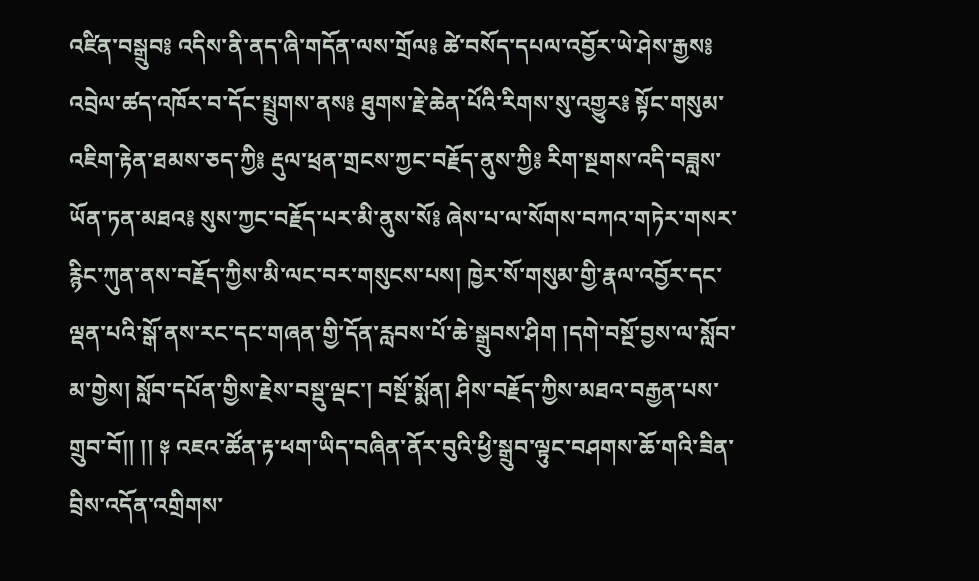འཛིན་བསྒྲུབ༔ འདིས་ནི་ནད་ཞི་གདོན་ལས་གྲོལ༔ ཚེ་བསོད་དཔལ་འབྱོར་ཡེ་ཤེས་རྒྱས༔ འབྲེལ་ཚད་འཁོར་བ་དོང་སྤྲུགས་ནས༔ ཐུགས་རྗེ་ཆེན་པོའི་རིགས་སུ་འགྱུར༔ སྟོང་གསུམ་འཇིག་རྟེན་ཐམས་ཅད་ཀྱི༔ རྡུལ་ཕྲན་གྲངས་ཀྱང་བརྗོད་ནུས་ཀྱི༔ རིག་སྔགས་འདི་བཟླས་ཡོན་ཏན་མཐའ༔ སུས་ཀྱང་བརྗོད་པར་མི་ནུས་སོ༔ ཞེས་པ་ལ་སོགས་བཀའ་གཏེར་གསར་རྙིང་ཀུན་ནས་བརྗོད་ཀྱིས་མི་ལང་བར་གསུངས་པས། ཁྱེར་སོ་གསུམ་གྱི་རྣལ་འབྱོར་དང་ལྡན་པའི་སྒོ་ནས་རང་དང་གཞན་གྱི་དོན་རླབས་པོ་ཆེ་སྒྲུབས་ཤིག །དགེ་བསྔོ་བྱས་ལ་སློབ་མ་གྱེས། སློབ་དཔོན་གྱིས་རྗེས་བསྡུ་ལྡང་། བསྔོ་སྨོན། ཤིས་བརྗོད་ཀྱིས་མཐའ་བརྒྱན་པས་གྲུབ་བོ།། །། ༈ འཇའ་ཚོན་རྟ་ཕག་ཡིད་བཞིན་ནོར་བུའི་ཕྱི་སྒྲུབ་ལྟུང་བཤགས་ཆོ་གའི་ཟིན་བྲིས་འདོན་འགྲིགས་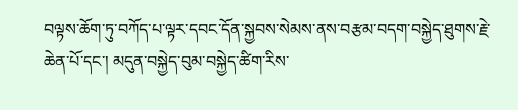བལྟས་ཆོག་ཏུ་བཀོད་པ་ལྟར་དབང་དོན་སྐྱབས་སེམས་ནས་བརྩམ་བདག་བསྐྱེད་ཐུགས་རྗེ་ཆེན་པོ་དང་། མདུན་བསྐྱེད་བུམ་བསྐྱེད་ཚིག་རིས་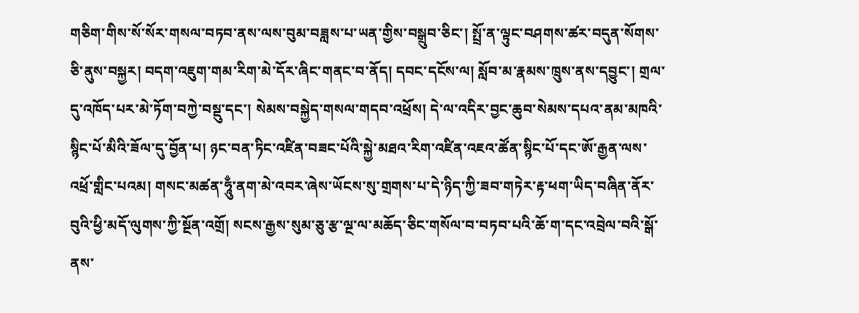གཅིག་གིས་སོ་སོར་གསལ་བཏབ་ནས་ལས་བུམ་བཟླས་པ་ཡན་གྱིས་བསྒྲུབ་ཅིང་། སྤྲོ་ན་ལྟུང་བཤགས་ཚར་བདུན་སོགས་ཅི་ནུས་བསྐྱར། བདག་འཇུག་གམ་རིག་མེ་དོར་ཞིང་གནང་བ་ནོད། དབང་དངོས་ལ། སློབ་མ་རྣམས་ཁྲུས་ནས་དབྱུང་། གྲལ་དུ་འཁོད་པར་མེ་ཏོག་བཀྱེ་བསྡུ་དང་། སེམས་བསྐྱེད་གསལ་གདབ་འཕྲོས། དེ་ལ་འདིར་བྱང་ཆུབ་སེམས་དཔའ་ནམ་མཁའི་སྙིང་པོ་མིའི་ཟོལ་དུ་བྱོན་པ། ཉང་བན་ཏིང་འཛིན་བཟང་པོའི་སྐྱེ་མཐའ་རིག་འཛིན་འཇའ་ཚོན་སྙིང་པོ་དང་ཨོ་རྒྱན་ལས་འཕྲོ་གླིང་པའམ། གསང་མཚན་ཧཱུྃ་ནག་མེ་འབར་ཞེས་ཡོངས་སུ་གྲགས་པ་དེ་ཉིད་ཀྱི་ཟབ་གཏེར་རྟ་ཕག་ཡིད་བཞིན་ནོར་བུའི་ཕྱི་མདོ་ལུགས་ཀྱི་སྔོན་འགྲོ། སངས་རྒྱས་སུམ་ཅུ་རྩ་ལྔ་ལ་མཆོད་ཅིང་གསོལ་བ་བཏབ་པའི་ཆོ་ག་དང་འབྲེལ་བའི་སྒོ་ནས་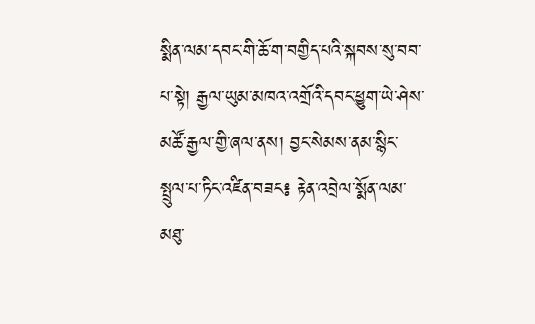སྨིན་ལམ་དབང་གི་ཆོ་ག་བགྱིད་པའི་སྐབས་སུ་བབ་པ་སྟེ། རྒྱལ་ཡུམ་མཁའ་འགྲོའི་དབང་ཕྱུག་ཡེ་ཤེས་མཚོ་རྒྱལ་གྱི་ཞལ་ནས། བྱང་སེམས་ནམ་སྙིང་སྤྲུལ་པ་ཏིང་འཛིན་བཟང༔ རྟེན་འབྲེལ་སྨོན་ལམ་མཐུ་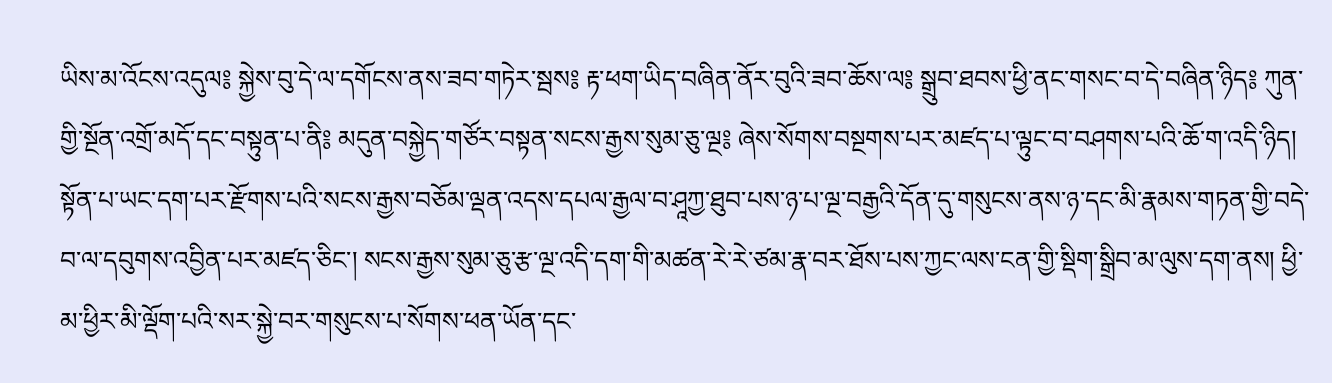ཡིས་མ་འོངས་འདུལ༔ སྐྱེས་བུ་དེ་ལ་དགོངས་ནས་ཟབ་གཏེར་སྦས༔ རྟ་ཕག་ཡིད་བཞིན་ནོར་བུའི་ཟབ་ཆོས་ལ༔ སྒྲུབ་ཐབས་ཕྱི་ནང་གསང་བ་དེ་བཞིན་ཉིད༔ ཀུན་གྱི་སྔོན་འགྲོ་མདོ་དང་བསྟུན་པ་ནི༔ མདུན་བསྐྱེད་གཙོར་བསྟན་སངས་རྒྱས་སུམ་ཅུ་ལྔ༔ ཞེས་སོགས་བསྔགས་པར་མཛད་པ་ལྟུང་བ་བཤགས་པའི་ཆོ་ག་འདི་ཉིད། སྟོན་པ་ཡང་དག་པར་རྫོགས་པའི་སངས་རྒྱས་བཅོམ་ལྡན་འདས་དཔལ་རྒྱལ་བ་ཤཱཀྱ་ཐུབ་པས་ཉ་པ་ལྔ་བརྒྱའི་དོན་དུ་གསུངས་ནས་ཉ་དང་མི་རྣམས་གཏན་གྱི་བདེ་བ་ལ་དབུགས་འབྱིན་པར་མཛད་ཅིང་། སངས་རྒྱས་སུམ་ཅུ་རྩ་ལྔ་འདི་དག་གི་མཚན་རེ་རེ་ཙམ་རྣ་བར་ཐོས་པས་ཀྱང་ལས་ངན་གྱི་སྡིག་སྒྲིབ་མ་ལུས་དག་ནས། ཕྱི་མ་ཕྱིར་མི་ལྡོག་པའི་སར་སྐྱེ་བར་གསུངས་པ་སོགས་ཕན་ཡོན་དང་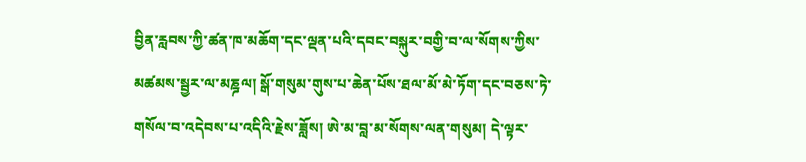བྱིན་རླབས་ཀྱི་ཚན་ཁ་མཆོག་དང་ལྡན་པའི་དབང་བསྐུར་བགྱི་བ་ལ་སོགས་ཀྱིས་མཚམས་སྦྱར་ལ་མཎྜལ། སྒོ་གསུམ་གུས་པ་ཆེན་པོས་ཐལ་མོ་མེ་ཏོག་དང་བཅས་ཏེ་གསོལ་བ་འདེབས་པ་འདིའི་རྗེས་ཟློས། ཨེ་མ་བླ་མ་སོགས་ལན་གསུམ། དེ་ལྟར་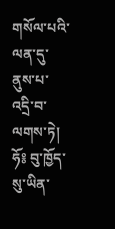གསོལ་པའི་ལན་དུ་ནུས་པ་འདྲི་བ་ལགས་ཏེ། ཧོ༔ བུ་ཁྱོད་སུ་ཡིན་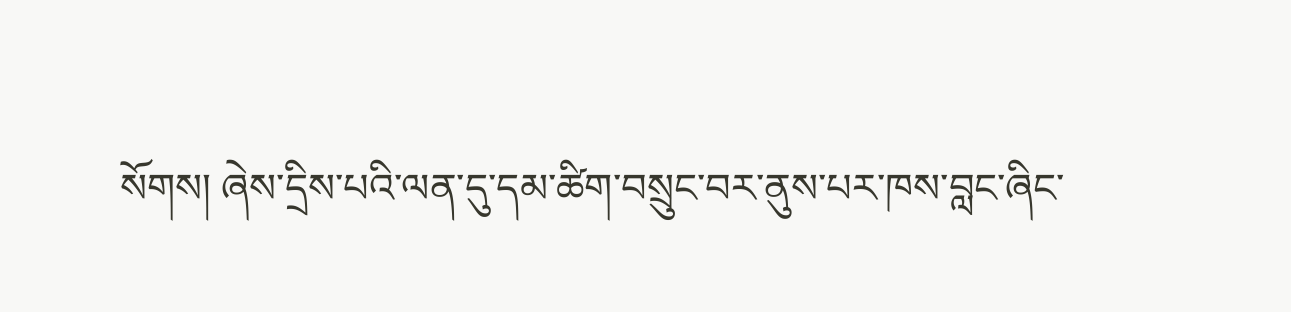སོགས། ཞེས་དྲིས་པའི་ལན་དུ་དམ་ཚིག་བསྲུང་བར་ནུས་པར་ཁས་བླང་ཞིང་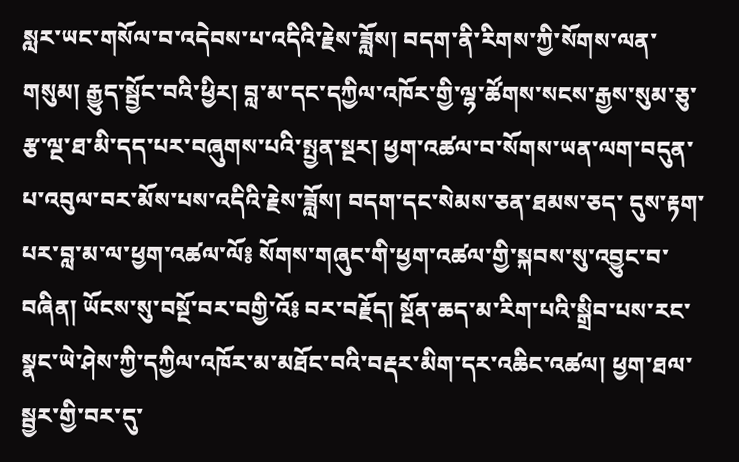སླར་ཡང་གསོལ་བ་འདེབས་པ་འདིའི་རྗེས་ཟློས། བདག་ནི་རིགས་ཀྱི་སོགས་ལན་གསུམ། རྒྱུད་སྦྱོང་བའི་ཕྱིར། བླ་མ་དང་དཀྱིལ་འཁོར་གྱི་ལྷ་ཚོགས་སངས་རྒྱས་སུམ་ཅུ་རྩ་ལྔ་ཐ་མི་དད་པར་བཞུགས་པའི་སྤྱན་སྔར། ཕྱག་འཚལ་བ་སོགས་ཡན་ལག་བདུན་པ་འབུལ་བར་མོས་པས་འདིའི་རྗེས་ཟློས། བདག་དང་སེམས་ཅན་ཐམས་ཅད་ དུས་རྟག་པར་བླ་མ་ལ་ཕྱག་འཚལ་ལོ༔ སོགས་གཞུང་གི་ཕྱག་འཚལ་གྱི་སྐབས་སུ་འབྱུང་བ་བཞིན། ཡོངས་སུ་བསྔོ་བར་བགྱི་འོ༔ བར་བརྗོད། སྔོན་ཆད་མ་རིག་པའི་སྒྲིབ་པས་རང་སྣང་ཡེ་ཤེས་ཀྱི་དཀྱིལ་འཁོར་མ་མཐོང་བའི་བརྡར་མིག་དར་འཆིང་འཚལ། ཕྱག་ཐལ་སྦྱར་གྱི་བར་དུ་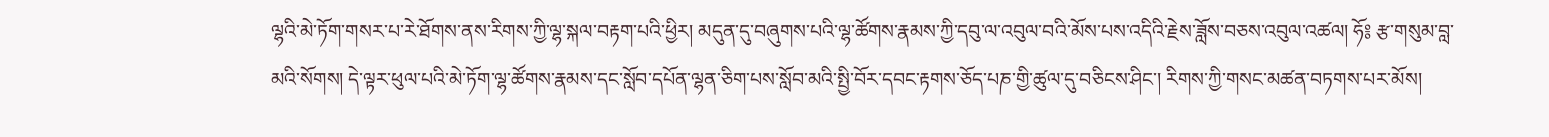ལྷའི་མེ་ཏོག་གསར་པ་རེ་ཐོགས་ནས་རིགས་ཀྱི་ལྷ་སྐལ་བརྟག་པའི་ཕྱིར། མདུན་དུ་བཞུགས་པའི་ལྷ་ཚོགས་རྣམས་ཀྱི་དབུ་ལ་འབུལ་བའི་མོས་པས་འདིའི་རྗེས་ཟློས་བཅས་འབུལ་འཚལ། ཧོ༔ རྩ་གསུམ་བླ་མའི་སོགས། དེ་ལྟར་ཕུལ་པའི་མེ་ཏོག་ལྷ་ཚོགས་རྣམས་དང་སློབ་དཔོན་ལྷན་ཅིག་པས་སློབ་མའི་སྤྱི་བོར་དབང་རྟགས་ཅོད་པཎ་གྱི་ཚུལ་དུ་བཅིངས་ཤིང་། རིགས་ཀྱི་གསང་མཚན་བཏགས་པར་མོས།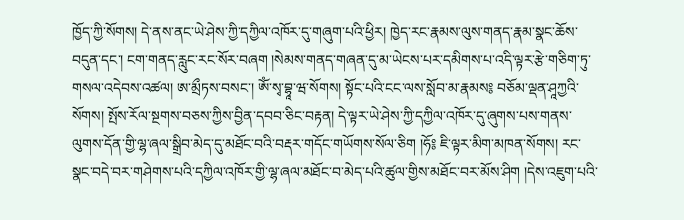ཁྱོད་ཀྱི་སོགས། དེ་ནས་ནང་ཡེ་ཤེས་ཀྱི་དཀྱིལ་འཁོར་དུ་གཞུག་པའི་ཕྱིར། ཁྱེད་རང་རྣམས་ལུས་གནད་རྣམ་སྣང་ཆོས་བདུན་དང་། ངག་གནད་རླུང་རང་སོར་བཞག །སེམས་གནད་གཞན་དུ་མ་ཡེངས་པར་དམིགས་པ་འདི་ལྟར་རྩེ་གཅིག་ཏུ་གསལ་འདེབས་འཚལ། ཨ་མྲྀཏས་བསང་། ཨོཾ་སྭ་བྷཱ་ཝ་སོགས། སྟོང་པའི་ངང་ལས་སློབ་མ་རྣམས༔ བཅོམ་ལྡན་ཤཱཀྱའི་སོགས། སྤོས་རོལ་སྔགས་བཅས་ཀྱིས་བྱིན་དབབ་ཅིང་བརྟན། དེ་ལྟར་ཡེ་ཤེས་ཀྱི་དཀྱིལ་འཁོར་དུ་ཞུགས་པས་གནས་ལུགས་དོན་གྱི་ལྷ་ཞལ་སྒྲིབ་མེད་དུ་མཐོང་བའི་བརྡར་གདོང་གཡོགས་སོལ་ཅིག །ཧོ༔ ཇི་ལྟར་མིག་མཁན་སོགས། རང་སྣང་བདེ་བར་གཤེགས་པའི་དཀྱིལ་འཁོར་གྱི་ལྷ་ཞལ་མཐོང་བ་མེད་པའི་ཚུལ་གྱིས་མཐོང་བར་མོས་ཤིག །དེས་འཇུག་པའི་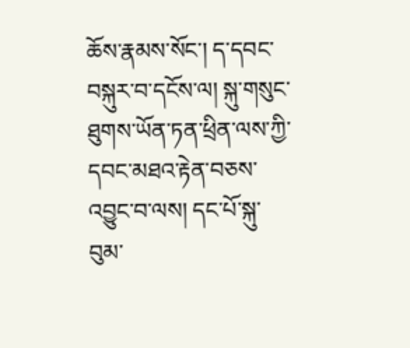ཆོས་རྣམས་སོང་། ད་དབང་བསྐུར་བ་དངོས་ལ། སྐུ་གསུང་ཐུགས་ཡོན་ཏན་ཕྲིན་ལས་ཀྱི་དབང་མཐའ་རྟེན་བཅས་འབྱུང་བ་ལས། དང་པོ་སྐུ་བུམ་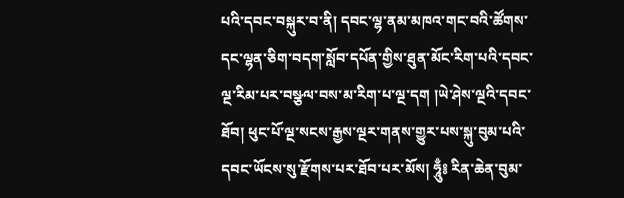པའི་དབང་བསྐུར་བ་ནི། དབང་ལྷ་ནམ་མཁའ་གང་བའི་ཚོགས་དང་ལྷན་ཅིག་བདག་སློབ་དཔོན་གྱིས་ཐུན་མོང་རིག་པའི་དབང་ལྔ་རིམ་པར་བསྩལ་བས་མ་རིག་པ་ལྔ་དག །ཡེ་ཤེས་ལྔའི་དབང་ཐོབ། ཕུང་པོ་ལྔ་སངས་རྒྱས་ལྔར་གནས་གྱུར་པས་སྐུ་བུམ་པའི་དབང་ཡོངས་སུ་རྫོགས་པར་ཐོབ་པར་མོས། ཧཱུྃ༔ རིན་ཆེན་བུམ་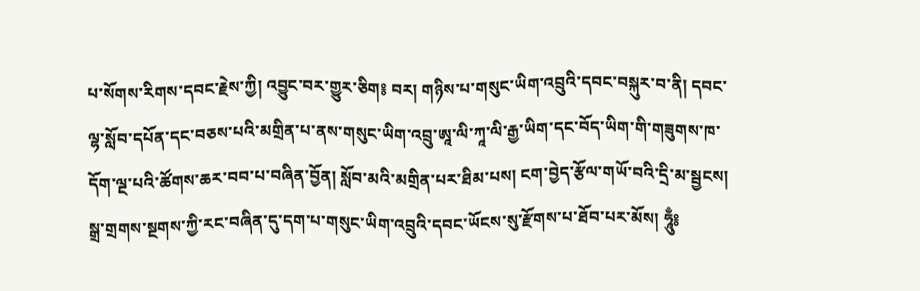པ་སོགས་རིགས་དབང་རྗེས་ཀྱི། འབྱུང་བར་གྱུར་ཅིག༔ བར། གཉིས་པ་གསུང་ཡིག་འབྲུའི་དབང་བསྐུར་བ་ནི། དབང་ལྷ་སློབ་དཔོན་དང་བཅས་པའི་མགྲིན་པ་ནས་གསུང་ཡིག་འབྲུ་ཨཱ་ལི་ཀཱ་ལི་རྒྱ་ཡིག་དང་བོད་ཡིག་གི་གཟུགས་ཁ་དོག་ལྔ་པའི་ཚོགས་ཆར་བབ་པ་བཞིན་བྱོན། སློབ་མའི་མགྲིན་པར་ཐིམ་པས། ངག་བྱེད་རྩོལ་གཡོ་བའི་དྲི་མ་སྦྱངས། སྒྲ་གྲགས་སྔགས་ཀྱི་རང་བཞིན་དུ་དག་པ་གསུང་ཡིག་འབྲུའི་དབང་ཡོངས་སུ་རྫོགས་པ་ཐོབ་པར་མོས། ཧཱུྃ༔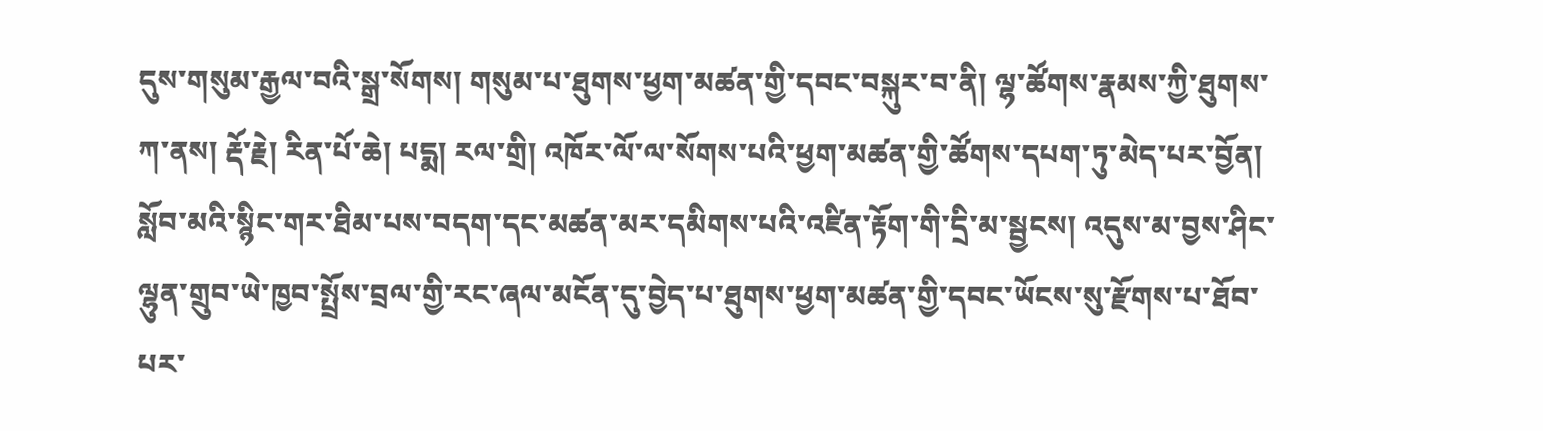དུས་གསུམ་རྒྱལ་བའི་སྒྲ་སོགས། གསུམ་པ་ཐུགས་ཕྱག་མཚན་གྱི་དབང་བསྐུར་བ་ནི། ལྷ་ཚོགས་རྣམས་ཀྱི་ཐུགས་ཀ་ནས། རྡོ་རྗེ། རིན་པོ་ཆེ། པདྨ། རལ་གྲི། འཁོར་ལོ་ལ་སོགས་པའི་ཕྱག་མཚན་གྱི་ཚོགས་དཔག་ཏུ་མེད་པར་བྱོན། སློབ་མའི་སྙིང་གར་ཐིམ་པས་བདག་དང་མཚན་མར་དམིགས་པའི་འཛིན་རྟོག་གི་དྲི་མ་སྦྱངས། འདུས་མ་བྱས་ཤིང་ལྷུན་གྲུབ་ཡེ་ཁྱབ་སྤྲོས་བྲལ་གྱི་རང་ཞལ་མངོན་དུ་བྱེད་པ་ཐུགས་ཕྱག་མཚན་གྱི་དབང་ཡོངས་སུ་རྫོགས་པ་ཐོབ་པར་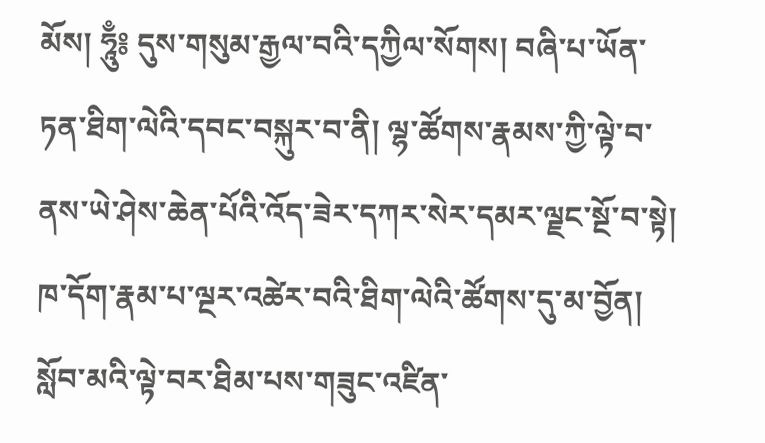མོས། ཧཱུྃ༔ དུས་གསུམ་རྒྱལ་བའི་དཀྱིལ་སོགས། བཞི་པ་ཡོན་ཏན་ཐིག་ལེའི་དབང་བསྐུར་བ་ནི། ལྷ་ཚོགས་རྣམས་ཀྱི་ལྟེ་བ་ནས་ཡེ་ཤེས་ཆེན་པོའི་འོད་ཟེར་དཀར་སེར་དམར་ལྗང་སྔོ་བ་སྟེ། ཁ་དོག་རྣམ་པ་ལྔར་འཚེར་བའི་ཐིག་ལེའི་ཚོགས་དུ་མ་བྱོན། སློབ་མའི་ལྟེ་བར་ཐིམ་པས་གཟུང་འཛིན་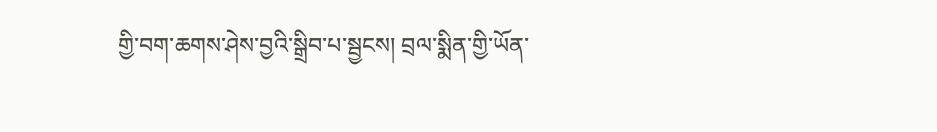གྱི་བག་ཆགས་ཤེས་བྱའི་སྒྲིབ་པ་སྦྱངས། བྲལ་སྨིན་གྱི་ཡོན་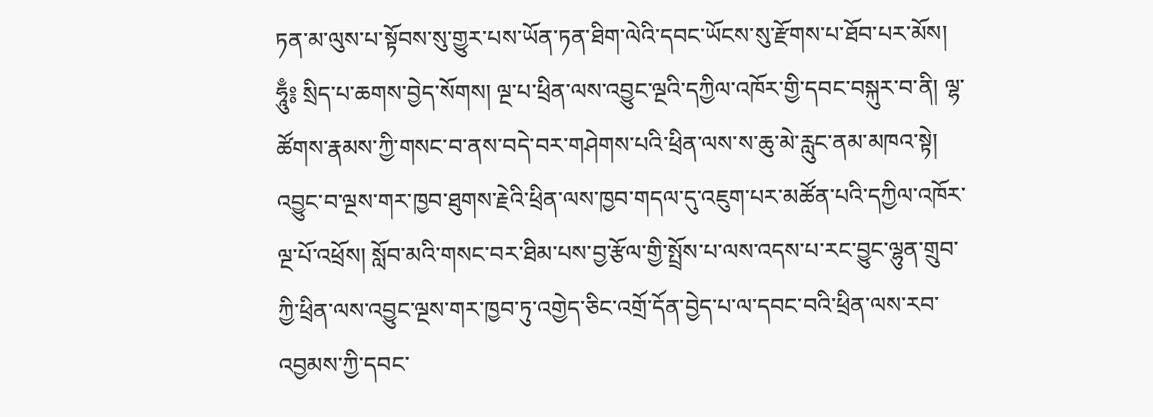ཏན་མ་ལུས་པ་སྟོབས་སུ་གྱུར་པས་ཡོན་ཏན་ཐིག་ལེའི་དབང་ཡོངས་སུ་རྫོགས་པ་ཐོབ་པར་མོས། ཧཱུྃ༔ སྲིད་པ་ཆགས་བྱེད་སོགས། ལྔ་པ་ཕྲིན་ལས་འབྱུང་ལྔའི་དཀྱིལ་འཁོར་གྱི་དབང་བསྐུར་བ་ནི། ལྷ་ཚོགས་རྣམས་ཀྱི་གསང་བ་ནས་བདེ་བར་གཤེགས་པའི་ཕྲིན་ལས་ས་ཆུ་མེ་རླུང་ནམ་མཁའ་སྟེ། འབྱུང་བ་ལྔས་གར་ཁྱབ་ཐུགས་རྗེའི་ཕྲིན་ལས་ཁྱབ་གདལ་དུ་འཇུག་པར་མཚོན་པའི་དཀྱིལ་འཁོར་ལྔ་པོ་འཕྲོས། སློབ་མའི་གསང་བར་ཐིམ་པས་བྱ་རྩོལ་གྱི་སྤྲོས་པ་ལས་འདས་པ་རང་བྱུང་ལྷུན་གྲུབ་ཀྱི་ཕྲིན་ལས་འབྱུང་ལྔས་གར་ཁྱབ་ཏུ་འགྱེད་ཅིང་འགྲོ་དོན་བྱེད་པ་ལ་དབང་བའི་ཕྲིན་ལས་རབ་འབྱམས་ཀྱི་དབང་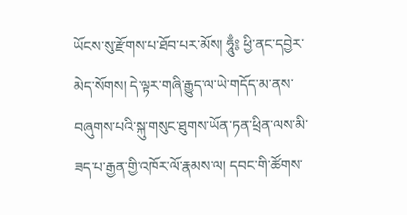ཡོངས་སུ་རྫོགས་པ་ཐོབ་པར་མོས། ཧཱུྃ༔ ཕྱི་ནང་དབྱེར་མེད་སོགས། དེ་ལྟར་གཞི་རྒྱུད་ལ་ཡེ་གདོད་མ་ནས་བཞུགས་པའི་སྐུ་གསུང་ཐུགས་ཡོན་ཏན་ཕྲིན་ལས་མི་ཟད་པ་རྒྱན་གྱི་འཁོར་ལོ་རྣམས་ལ། དབང་གི་ཚོགས་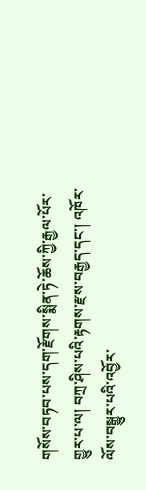གསོས་བཏབ་པས་དག་རྫོགས་སྨིན་ཏེ་ཆོས་ཀྱི་རྒྱལ་པོར་གྱུར་པ་ལ། བཀྲ་ཤིས་པའི་རྟགས་རྫས་བརྒྱད་དང་། འཁོར་ལོས་བསྒྱུར་པའི་འབྱོར་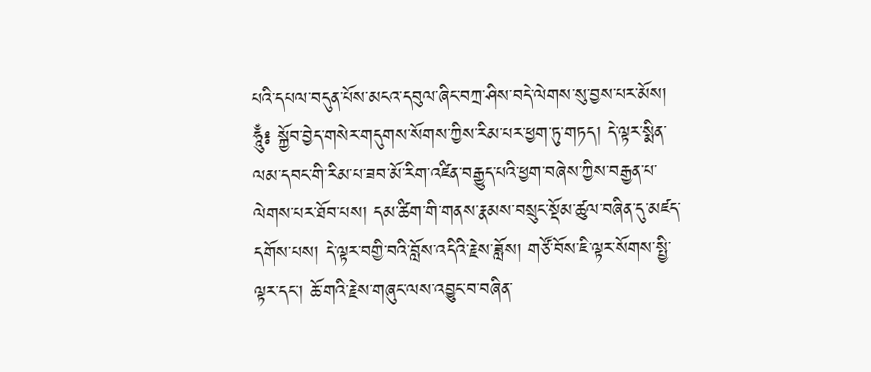པའི་དཔལ་བདུན་པོས་མངའ་དབུལ་ཞིང་བཀྲ་ཤིས་བདེ་ལེགས་སུ་བྱས་པར་མོས། ཧཱུྃ༔ སྐྱོབ་བྱེད་གསེར་གདུགས་སོགས་ཀྱིས་རིམ་པར་ཕྱག་ཏུ་གཏད། དེ་ལྟར་སྨིན་ལམ་དབང་གི་རིམ་པ་ཟབ་མོ་རིག་འཛིན་བརྒྱུད་པའི་ཕྱག་བཞེས་ཀྱིས་བརྒྱན་པ་ལེགས་པར་ཐོབ་པས། དམ་ཚིག་གི་གནས་རྣམས་བསྲུང་སྡོམ་ཚུལ་བཞིན་དུ་མཛད་དགོས་པས། དེ་ལྟར་བགྱི་བའི་བློས་འདིའི་རྗེས་ཟློས། གཙོ་བོས་ཇི་ལྟར་སོགས་སྤྱི་ལྟར་དང་། ཆོ་གའི་རྗེས་གཞུང་ལས་འབྱུང་བ་བཞིན་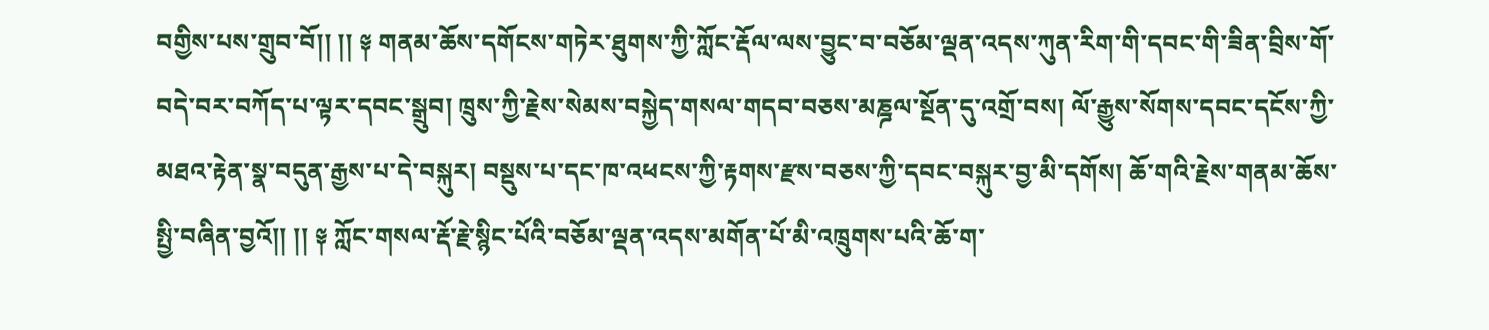བགྱིས་པས་གྲུབ་བོ།། །། ༈ གནམ་ཆོས་དགོངས་གཏེར་ཐུགས་ཀྱི་ཀློང་རྡོལ་ལས་བྱུང་བ་བཅོམ་ལྡན་འདས་ཀུན་རིག་གི་དབང་གི་ཟིན་བྲིས་གོ་བདེ་བར་བཀོད་པ་ལྟར་དབང་སྒྲུབ། ཁྲུས་ཀྱི་རྗེས་སེམས་བསྐྱེད་གསལ་གདབ་བཅས་མཎྜལ་སྔོན་དུ་འགྲོ་བས། ལོ་རྒྱུས་སོགས་དབང་དངོས་ཀྱི་མཐའ་རྟེན་སྣ་བདུན་རྒྱས་པ་དེ་བསྐུར། བསྡུས་པ་དང་ཁ་འཕངས་ཀྱི་རྟགས་རྫས་བཅས་ཀྱི་དབང་བསྐུར་བྱ་མི་དགོས། ཆོ་གའི་རྗེས་གནམ་ཆོས་སྤྱི་བཞིན་བྱའོ།། །། ༈ ཀློང་གསལ་རྡོ་རྗེ་སྙིང་པོའི་བཅོམ་ལྡན་འདས་མགོན་པོ་མི་འཁྲུགས་པའི་ཆོ་ག་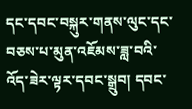དང་དབང་བསྐུར་གནས་ལུང་དང་བཅས་པ་མུན་འཇོམས་ཟླ་བའི་འོད་ཟེར་ལྟར་དབང་སྒྲུབ། དབང་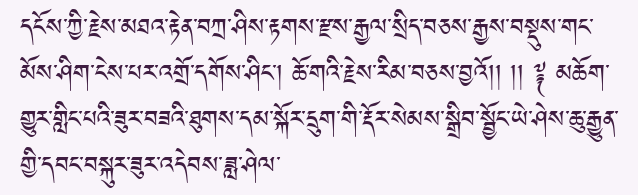དངོས་ཀྱི་རྗེས་མཐའ་རྟེན་བཀྲ་ཤིས་རྟགས་རྫས་རྒྱལ་སྲིད་བཅས་རྒྱས་བསྡུས་གང་མོས་ཤིག་ངེས་པར་འགྲོ་དགོས་ཤིང་། ཆོ་གའི་རྗེས་རིམ་བཅས་བྱའོ།། །། ༈ མཆོག་གྱུར་གླིང་པའི་ཟུར་བཟའི་ཐུགས་དམ་སྐོར་དྲུག་གི་རྡོར་སེམས་སྒྲིབ་སྦྱོང་ཡེ་ཤེས་ཆུ་རྒྱུན་གྱི་དབང་བསྐུར་ཟུར་འདེབས་ཟླ་ཤེལ་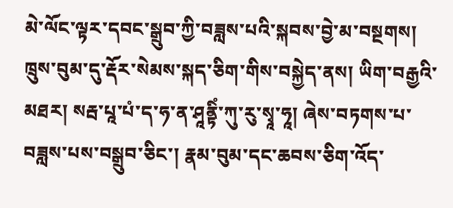མེ་ལོང་ལྟར་དབང་སྒྲུབ་ཀྱི་བཟླས་པའི་སྐབས་བྱེ་མ་བསྔགས། ཁྲུས་བུམ་དུ་རྡོར་སེམས་སྐད་ཅིག་གིས་བསྐྱེད་ནས། ཡིག་བརྒྱའི་མཐར། སརྦ་པཱ་པཾ་ད་ཧ་ན་ཤཱནྟིཾ་ཀུ་རུ་སྭཱ་ཧཱ། ཞེས་བཏགས་པ་བཟླས་པས་བསྒྲུབ་ཅིང་། རྣམ་བུམ་དང་ཆབས་ཅིག་འོད་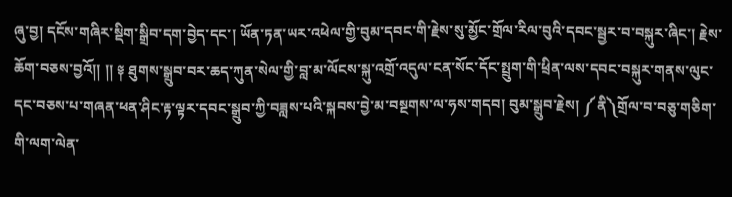ཞུ་བྱ། དངོས་གཞིར་སྡིག་སྒྲིབ་དག་བྱེད་དང་། ཡོན་ཏན་ཡར་འཕེལ་གྱི་བུམ་དབང་གི་རྗེས་སུ་མྱོང་གྲོལ་རིལ་བུའི་དབང་སྦྱར་བ་བསྐུར་ཞིང་། རྗེས་ཆོག་བཅས་བྱའོ།། །། ༈ ཐུགས་སྒྲུབ་བར་ཆད་ཀུན་སེལ་གྱི་བླ་མ་ལོངས་སྐུ་འགྲོ་འདུལ་ངན་སོང་དོང་སྤྲུག་གི་ཕྲིན་ལས་དབང་བསྐུར་གནས་ལུང་དང་བཅས་པ་གཞན་ཕན་ཤིང་རྟ་ལྟར་དབང་སྒྲུབ་ཀྱི་བཟླས་པའི་སྐབས་བྱེ་མ་བསྔགས་ལ་ཧས་གདབ། བུམ་སྒྲུབ་རྗེས། ༼ནི༽གྲོལ་བ་བཅུ་གཅིག་གི་ལག་ལེན་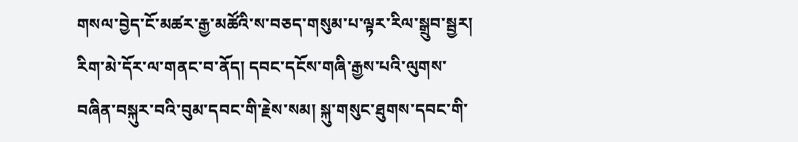གསལ་བྱེད་ངོ་མཚར་རྒྱ་མཚོའི་ས་བཅད་གསུམ་པ་ལྟར་རིལ་སྒྲུབ་སྦྱར། རིག་མེ་དོར་ལ་གནང་བ་ནོད། དབང་དངོས་གཞི་རྒྱས་པའི་ལུགས་བཞིན་བསྐུར་བའི་བུམ་དབང་གི་རྗེས་སམ། སྐུ་གསུང་ཐུགས་དབང་གི་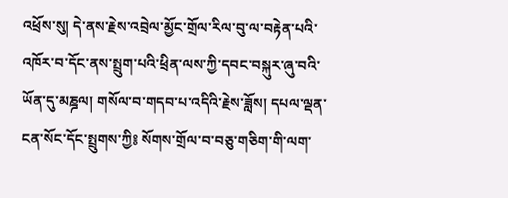འཕྲོས་སུ། དེ་ནས་རྗེས་འབྲེལ་མྱོང་གྲོལ་རིལ་བུ་ལ་བརྟེན་པའི་འཁོར་བ་དོང་ནས་སྤྲུག་པའི་ཕྲིན་ལས་ཀྱི་དབང་བསྐུར་ཞུ་བའི་ཡོན་དུ་མཎྜལ། གསོལ་བ་གདབ་པ་འདིའི་རྗེས་ཟློས། དཔལ་ལྡན་ངན་སོང་དོང་སྤྲུགས་ཀྱི༔ སོགས་གྲོལ་བ་བཅུ་གཅིག་གི་ལག་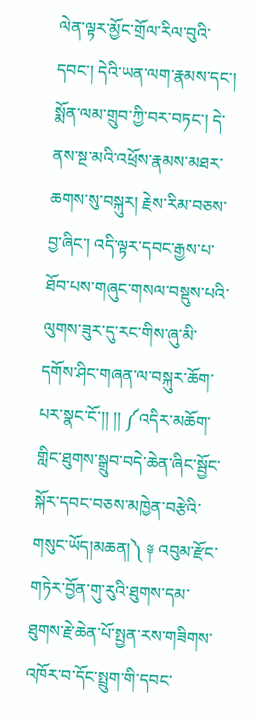ལེན་ལྟར་མྱོང་གྲོལ་རིལ་བུའི་དབང་། དེའི་ཡན་ལག་རྣམས་དང་། སྨོན་ལམ་གྲུབ་ཀྱི་བར་བཏང་། དེ་ནས་སྔ་མའི་འཕྲོས་རྣམས་མཐར་ཆགས་སུ་བསྐུར། རྗེས་རིམ་བཅས་བྱ་ཞིང་། འདི་ལྟར་དབང་རྒྱས་པ་ཐོབ་པས་གཞུང་གསལ་བསྡུས་པའི་ལུགས་ཟུར་དུ་རང་གིས་ཞུ་མི་དགོས་ཤིང་གཞན་ལ་བསྐུར་ཆོག་པར་སྣང་ངོ་།། །། ༼འདིར་མཆོག་གླིང་ཐུགས་སྒྲུབ་བདེ་ཆེན་ཞིང་སྦྱོང་སྐོར་དབང་བཅས་མཁྱེན་བརྩེའི་གསུང་ཡོད།མཆན།༽ ༈ འབུམ་རྫོང་གཏེར་བྱོན་གུ་རུའི་ཐུགས་དམ་ཐུགས་རྗེ་ཆེན་པོ་སྤྱན་རས་གཟིགས་འཁོར་བ་དོང་སྤྲུག་གི་དབང་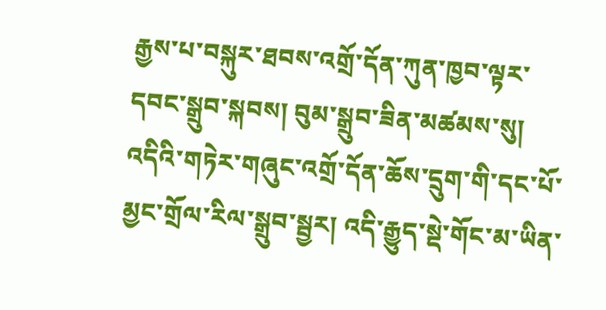རྒྱས་པ་བསྐུར་ཐབས་འགྲོ་དོན་ཀུན་ཁྱབ་ལྟར་དབང་སྒྲུབ་སྐབས། བུམ་སྒྲུབ་ཟིན་མཚམས་སུ། འདིའི་གཏེར་གཞུང་འགྲོ་དོན་ཆོས་དྲུག་གི་དང་པོ་མྱང་གྲོལ་རིལ་སྒྲུབ་སྦྱར། འདི་རྒྱུད་སྡེ་གོང་མ་ཡིན་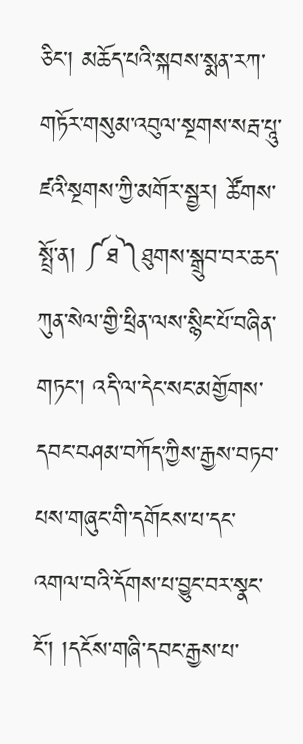ཅིང་། མཆོད་པའི་སྐབས་སྨན་རཀ་གཏོར་གསུམ་འབུལ་སྔགས་སརྦ་པཱུ་ཛའི་སྔགས་ཀྱི་མགོར་སྦྱར། ཚོགས་སྤྲོ་ན། ༼ཐ༽ཐུགས་སྒྲུབ་བར་ཆད་ཀུན་སེལ་གྱི་ཕྲིན་ལས་སྙིང་པོ་བཞིན་གཏང་། འདི་ལ་དེང་སང་མགྱོགས་དབང་བཤམ་བཀོད་ཀྱིས་རྒྱས་བཏབ་པས་གཞུང་གི་དགོངས་པ་དང་འགལ་བའི་དོགས་པ་བྱུང་བར་སྣང་ངོ་། །དངོས་གཞི་དབང་རྒྱས་པ་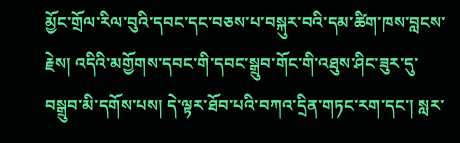མྱོང་གྲོལ་རིལ་བུའི་དབང་དང་བཅས་པ་བསྐུར་བའི་དམ་ཚིག་ཁས་བླངས་རྗེས། འདིའི་མགྱོགས་དབང་གི་དབང་སྒྲུབ་གོང་གི་འཐུས་ཤིང་ཟུར་དུ་བསྒྲུབ་མི་དགོས་པས། དེ་ལྟར་ཐོབ་པའི་བཀའ་དྲིན་གཏང་རག་དང་། སླར་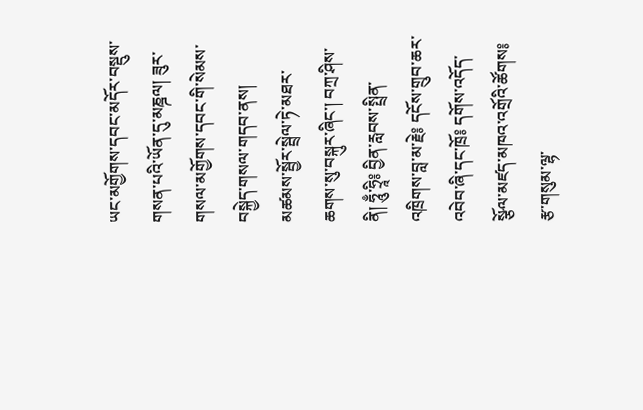ཡང་མགྱོགས་དབང་མདོར་བསྡུས་གསན་པའི་ཡོན་དུ་མཎྜལ། ཟུར་གསལ་མགྱོགས་དབང་གི་སེམས་བསྐྱེད་གསལ་གདབ་ནས། མཚམས་སྦྱོར་སྦྲེལ་ཏེ་མཐར་ཆགས་སུ་བསྐུར་ཞིང་། བཀྲ་ཤིས་ནི། ཧཱུྃ་ཧྲཱི༔ བྱིན་རླབས་སྤྲིན་འཁྲིགས་བླ་མ་རྗེ༔ དངོས་གྲུབ་ཆར་འབེབ་ཞི་དང་ཁྲོ༔ དགོས་འདོད་སྩོལ་མཛད་མཁའ་འགྲོའི་ཚོགས༔ རྩ་གསུམ་ལྷ་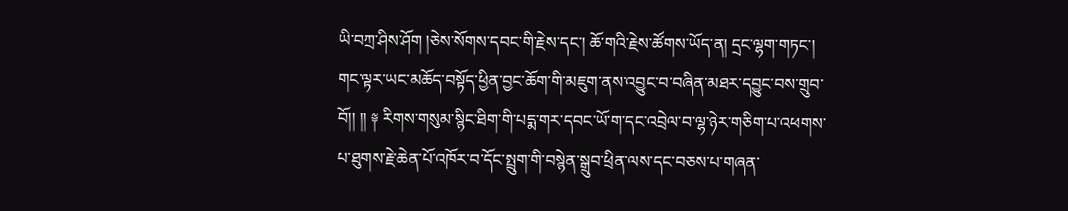ཡི་བཀྲ་ཤིས་ཤོག །ཅེས་སོགས་དབང་གི་རྗེས་དང་། ཆོ་གའི་རྗེས་ཚོགས་ཡོད་ན། དྲང་ལྷག་གཏང་། གང་ལྟར་ཡང་མཆོད་བསྟོད་ཕྱིན་བྱང་ཆོག་གི་མཇུག་ནས་འབྱུང་བ་བཞིན་མཐར་དབྱུང་བས་གྲུབ་བོ།། །། ༈ རིགས་གསུམ་སྙིང་ཐིག་གི་པདྨ་གར་དབང་ཡོ་ག་དང་འབྲེལ་བ་ལྷ་ཉེར་གཅིག་པ་འཕགས་པ་ཐུགས་རྗེ་ཆེན་པོ་འཁོར་བ་དོང་སྤྲུག་གི་བསྙེན་སྒྲུབ་ཕྲིན་ལས་དང་བཅས་པ་གཞན་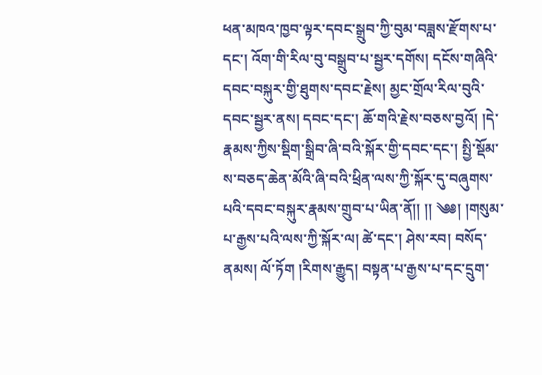ཕན་མཁའ་ཁྱབ་ལྟར་དབང་སྒྲུབ་ཀྱི་བུམ་བཟླས་རྫོགས་པ་དང་། འོག་གི་རིལ་བུ་བསྒྲུབ་པ་སྦྱར་དགོས། དངོས་གཞིའི་དབང་བསྐུར་གྱི་ཐུགས་དབང་རྗེས། མྱང་གྲོལ་རིལ་བུའི་དབང་སྦྱར་ནས། དབང་དང་། ཆོ་གའི་རྗེས་བཅས་བྱའོ། །དེ་རྣམས་ཀྱིས་སྡིག་སྒྲིབ་ཞི་བའི་སྐོར་གྱི་དབང་དང་། སྤྱི་སྡོམ་ས་བཅད་ཆེན་མོའི་ཞི་བའི་ཕྲིན་ལས་ཀྱི་སྐོར་དུ་བཞུགས་པའི་དབང་བསྐུར་རྣམས་གྲུབ་པ་ཡིན་ནོ།། །། ༄༅། །གསུམ་པ་རྒྱས་པའི་ལས་ཀྱི་སྐོར་ལ། ཚེ་དང་། ཤེས་རབ། བསོད་ནམས། ལོ་ཏོག །རིགས་རྒྱུད། བསྟན་པ་རྒྱས་པ་དང་དྲུག་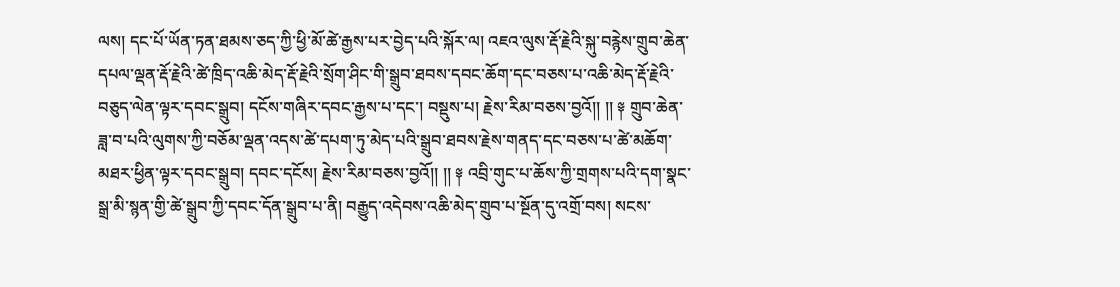ལས། དང་པོ་ཡོན་ཏན་ཐམས་ཅད་ཀྱི་ཕྱི་མོ་ཚེ་རྒྱས་པར་བྱེད་པའི་སྐོར་ལ། འཇའ་ལུས་རྡོ་རྗེའི་སྐུ་བརྙེས་གྲུབ་ཆེན་དཔལ་ལྡན་རྡོ་རྗེའི་ཚེ་ཁྲིད་འཆི་མེད་རྡོ་རྗེའི་སྲོག་ཤིང་གི་སྒྲུབ་ཐབས་དབང་ཆོག་དང་བཅས་པ་འཆི་མེད་རྡོ་རྗེའི་བཅུད་ལེན་ལྟར་དབང་སྒྲུབ། དངོས་གཞིར་དབང་རྒྱས་པ་དང་། བསྡུས་པ། རྗེས་རིམ་བཅས་བྱའོ།། །། ༈ གྲུབ་ཆེན་ཟླ་བ་པའི་ལུགས་ཀྱི་བཅོམ་ལྡན་འདས་ཚེ་དཔག་ཏུ་མེད་པའི་སྒྲུབ་ཐབས་རྗེས་གནད་དང་བཅས་པ་ཚེ་མཆོག་མཐར་ཕྱིན་ལྟར་དབང་སྒྲུབ། དབང་དངོས། རྗེས་རིམ་བཅས་བྱའོ།། །། ༈ འབྲི་གུང་པ་ཆོས་ཀྱི་གྲགས་པའི་དག་སྣང་སྒྲ་མི་སྙན་གྱི་ཚེ་སྒྲུབ་ཀྱི་དབང་དོན་སྒྲུབ་པ་ནི། བརྒྱུད་འདེབས་འཆི་མེད་གྲུབ་པ་སྔོན་དུ་འགྲོ་བས། སངས་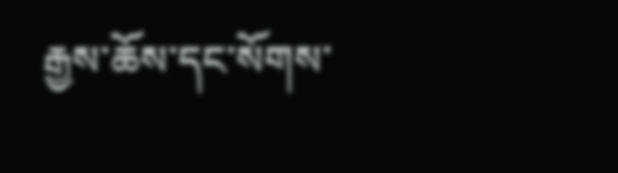རྒྱས་ཆོས་དང་སོགས་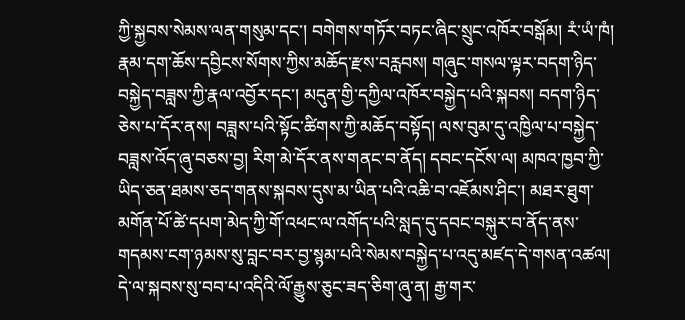ཀྱི་སྐྱབས་སེམས་ལན་གསུམ་དང་། བགེགས་གཏོར་བཏང་ཞིང་སྲུང་འཁོར་བསྒོམ། རཾ་ཡཾ་ཁཾ། རྣམ་དག་ཆོས་དབྱིངས་སོགས་ཀྱིས་མཆོད་རྫས་བརླབས། གཞུང་གསལ་ལྟར་བདག་ཉིད་བསྐྱེད་བཟླས་ཀྱི་རྣལ་འབྱོར་དང་། མདུན་གྱི་དཀྱིལ་འཁོར་བསྐྱེད་པའི་སྐབས། བདག་ཉིད་ཅེས་པ་དོར་ནས། བཟླས་པའི་སྟོང་ཚིགས་ཀྱི་མཆོད་བསྟོད། ལས་བུམ་དུ་འཁྱིལ་པ་བསྐྱེད་བཟླས་འོད་ཞུ་བཅས་བྱ། རིག་མེ་དོར་ནས་གནང་བ་ནོད། དབང་དངོས་ལ། མཁའ་ཁྱབ་ཀྱི་ཡིད་ཅན་ཐམས་ཅད་གནས་སྐབས་དུས་མ་ཡིན་པའི་འཆི་བ་འཇོམས་ཤིང་། མཐར་ཐུག་མགོན་པོ་ཚེ་དཔག་མེད་ཀྱི་གོ་འཕང་ལ་འགོད་པའི་སླད་དུ་དབང་བསྐུར་བ་ནོད་ནས་གདམས་ངག་ཉམས་སུ་བླང་བར་བྱ་སྙམ་པའི་སེམས་བསྐྱེད་པ་འདུ་མཛད་དེ་གསན་འཚལ། དེ་ལ་སྐབས་སུ་བབ་པ་འདིའི་ལོ་རྒྱུས་ཅུང་ཟད་ཅིག་ཞུ་ན། རྒྱ་གར་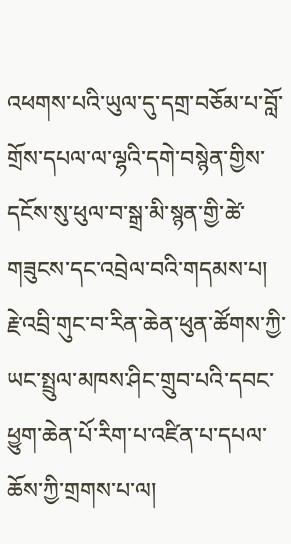འཕགས་པའི་ཡུལ་དུ་དགྲ་བཅོམ་པ་བློ་གྲོས་དཔལ་ལ་ལྷའི་དགེ་བསྙེན་གྱིས་དངོས་སུ་ཕུལ་བ་སྒྲ་མི་སྙན་གྱི་ཚེ་གཟུངས་དང་འབྲེལ་བའི་གདམས་པ། རྗེ་འབྲི་གུང་བ་རིན་ཆེན་ཕུན་ཚོགས་ཀྱི་ཡང་སྤྲུལ་མཁས་ཤིང་གྲུབ་པའི་དབང་ཕྱུག་ཆེན་པོ་རིག་པ་འཛིན་པ་དཔལ་ཆོས་ཀྱི་གྲགས་པ་ལ།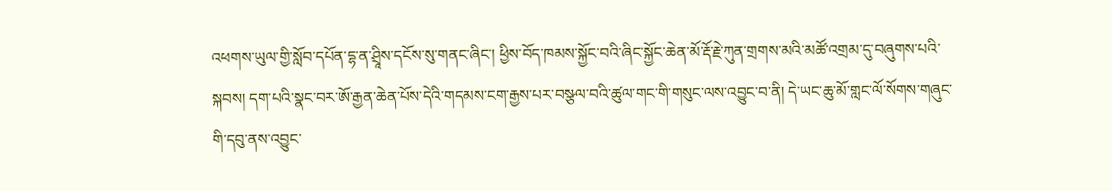འཕགས་ཡུལ་གྱི་སློབ་དཔོན་དྷ་ན་ཤྲཱིས་དངོས་སུ་གནང་ཞིང་། ཕྱིས་བོད་ཁམས་སྐྱོང་བའི་ཞིང་སྐྱོང་ཆེན་མོ་རྡོ་རྗེ་ཀུན་གྲགས་མའི་མཚོ་འགྲམ་དུ་བཞུགས་པའི་སྐབས། དག་པའི་སྣང་བར་ཨོ་རྒྱན་ཆེན་པོས་དེའི་གདམས་ངག་རྒྱས་པར་བསྩལ་བའི་ཚུལ་གང་གི་གསུང་ལས་འབྱུང་བ་ནི། དེ་ཡང་ཆུ་མོ་གླང་ལོ་སོགས་གཞུང་གི་དབུ་ནས་འབྱུང་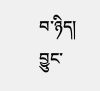བ་ཉིད། བྱུང་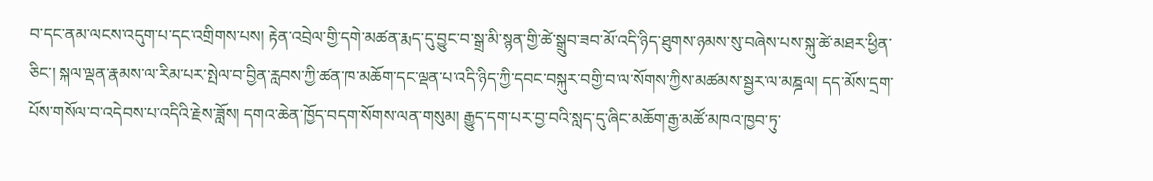བ་དང་ནམ་ལངས་འདུག་པ་དང་འགྲིགས་པས། རྟེན་འབྲེལ་གྱི་དགེ་མཚན་རྨད་དུ་བྱུང་བ་སྒྲ་མི་སྙན་གྱི་ཚེ་སྒྲུབ་ཟབ་མོ་འདི་ཉིད་ཐུགས་ཉམས་སུ་བཞེས་པས་སྐུ་ཚེ་མཐར་ཕྱིན་ཅིང་། སྐལ་ལྡན་རྣམས་ལ་རིམ་པར་སྤེལ་བ་བྱིན་རླབས་ཀྱི་ཚན་ཁ་མཆོག་དང་ལྡན་པ་འདི་ཉིད་ཀྱི་དབང་བསྐུར་བགྱི་བ་ལ་སོགས་ཀྱིས་མཚམས་སྦྱར་ལ་མཎྜལ། དད་མོས་དྲག་པོས་གསོལ་བ་འདེབས་པ་འདིའི་རྗེས་ཟློས། དགའ་ཆེན་ཁྱོད་བདག་སོགས་ལན་གསུམ། རྒྱུད་དག་པར་བྱ་བའི་སླད་དུ་ཞིང་མཆོག་རྒྱ་མཚོ་མཁའ་ཁྱབ་ཏུ་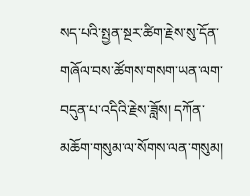སད་པའི་སྤྱན་སྔར་ཚིག་རྗེས་སུ་དོན་གཞོལ་བས་ཚོགས་གསག་ཡན་ལག་བདུན་པ་འདིའི་རྗེས་ཟློས། དཀོན་མཆོག་གསུམ་ལ་སོགས་ལན་གསུམ།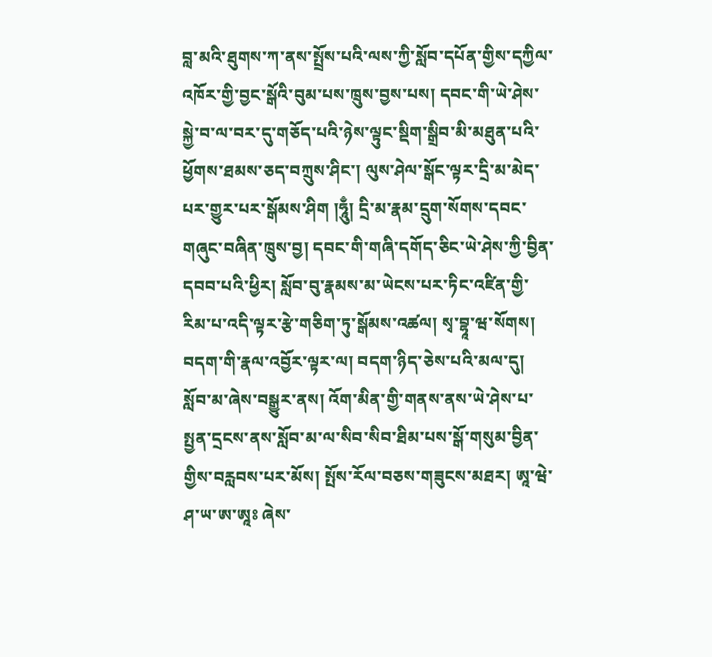བླ་མའི་ཐུགས་ཀ་ནས་སྤྲོས་པའི་ལས་ཀྱི་སློབ་དཔོན་གྱིས་དཀྱིལ་འཁོར་གྱི་བྱང་སྒོའི་བུམ་པས་ཁྲུས་བྱས་པས། དབང་གི་ཡེ་ཤེས་སྐྱེ་བ་ལ་བར་དུ་གཅོད་པའི་ཉེས་ལྟུང་སྡིག་སྒྲིབ་མི་མཐུན་པའི་ཕྱོགས་ཐམས་ཅད་བཀྲུས་ཤིང་། ལུས་ཤེལ་སྒོང་ལྟར་དྲི་མ་མེད་པར་གྱུར་པར་སྒོམས་ཤིག །ཧཱུྃ། དྲི་མ་རྣམ་དྲུག་སོགས་དབང་གཞུང་བཞིན་ཁྲུས་བྱ། དབང་གི་གཞི་དགོད་ཅིང་ཡེ་ཤེས་ཀྱི་བྱིན་དབབ་པའི་ཕྱིར། སློབ་བུ་རྣམས་མ་ཡེངས་པར་ཏིང་འཛིན་གྱི་རིམ་པ་འདི་ལྟར་རྩེ་གཅིག་ཏུ་སྒོམས་འཚལ། སྭ་བྷཱ་ཝ་སོགས། བདག་གི་རྣལ་འབྱོར་ལྟར་ལ། བདག་ཉིད་ཅེས་པའི་མལ་དུ། སློབ་མ་ཞེས་བསྒྱུར་ནས། འོག་མིན་གྱི་གནས་ནས་ཡེ་ཤེས་པ་སྤྱན་དྲངས་ནས་སློབ་མ་ལ་སིབ་སིབ་ཐིམ་པས་སྒོ་གསུམ་བྱིན་གྱིས་བརླབས་པར་མོས། སྤོས་རོལ་བཅས་གཟུངས་མཐར། ཨཱ་ཝེ་ཤ་ཡ་ཨ་ཨཱཿ ཞེས་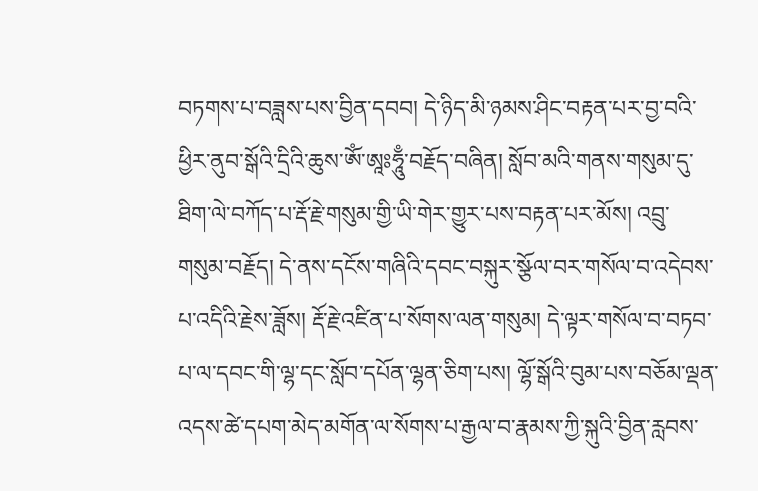བཏགས་པ་བཟླས་པས་བྱིན་དབབ། དེ་ཉིད་མི་ཉམས་ཤིང་བརྟན་པར་བྱ་བའི་ཕྱིར་ནུབ་སྒོའི་དྲིའི་ཆུས་ཨོཾ་ཨཱཿཧཱུྃ་བརྗོད་བཞིན། སློབ་མའི་གནས་གསུམ་དུ་ཐིག་ལེ་བཀོད་པ་རྡོ་རྗེ་གསུམ་གྱི་ཡི་གེར་གྱུར་པས་བརྟན་པར་མོས། འབྲུ་གསུམ་བརྗོད། དེ་ནས་དངོས་གཞིའི་དབང་བསྐུར་སྩོལ་བར་གསོལ་བ་འདེབས་པ་འདིའི་རྗེས་ཟློས། རྡོ་རྗེ་འཛིན་པ་སོགས་ལན་གསུམ། དེ་ལྟར་གསོལ་བ་བཏབ་པ་ལ་དབང་གི་ལྷ་དང་སློབ་དཔོན་ལྷན་ཅིག་པས། ལྷོ་སྒོའི་བུམ་པས་བཅོམ་ལྡན་འདས་ཚེ་དཔག་མེད་མགོན་ལ་སོགས་པ་རྒྱལ་བ་རྣམས་ཀྱི་སྐུའི་བྱིན་རླབས་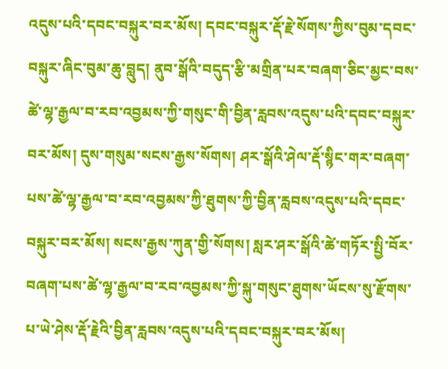འདུས་པའི་དབང་བསྐུར་བར་མོས། དབང་བསྐུར་རྡོ་རྗེ་སོགས་ཀྱིས་བུམ་དབང་བསྐུར་ཞིང་བུམ་ཆུ་བླུད། ནུབ་སྒོའི་བདུད་རྩི་མགྲིན་པར་བཞག་ཅིང་མྱང་བས་ཚེ་ལྷ་རྒྱལ་བ་རབ་འབྱམས་ཀྱི་གསུང་གི་བྱིན་རླབས་འདུས་པའི་དབང་བསྐུར་བར་མོས། དུས་གསུམ་སངས་རྒྱས་སོགས། ཤར་སྒོའི་ཤེལ་རྡོ་སྙིང་གར་བཞག་པས་ཚེ་ལྷ་རྒྱལ་བ་རབ་འབྱམས་ཀྱི་ཐུགས་ཀྱི་བྱིན་རླབས་འདུས་པའི་དབང་བསྐུར་བར་མོས། སངས་རྒྱས་ཀུན་གྱི་སོགས། སླར་ཤར་སྒོའི་ཚེ་གཏོར་སྤྱི་བོར་བཞག་པས་ཚེ་ལྷ་རྒྱལ་བ་རབ་འབྱམས་ཀྱི་སྐུ་གསུང་ཐུགས་ཡོངས་སུ་རྫོགས་པ་ཡེ་ཤེས་རྡོ་རྗེའི་བྱིན་རླབས་འདུས་པའི་དབང་བསྐུར་བར་མོས།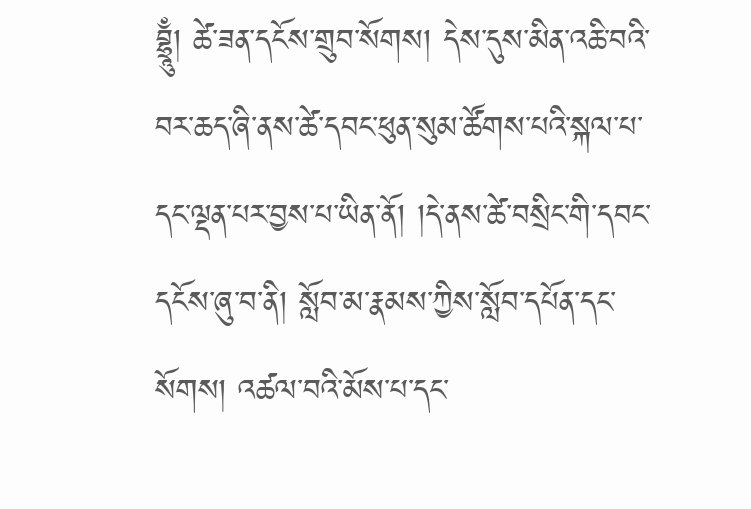བྷྲཱུྃ། ཚེ་ཟན་དངོས་གྲུབ་སོགས། དེས་དུས་མིན་འཆི་བའི་བར་ཆད་ཞི་ནས་ཚེ་དབང་ཕུན་སུམ་ཚོགས་པའི་སྐལ་པ་དང་ལྡན་པར་བྱས་པ་ཡིན་ནོ། །དེ་ནས་ཚེ་བསྲིང་གི་དབང་དངོས་ཞུ་བ་ནི། སློབ་མ་རྣམས་ཀྱིས་སློབ་དཔོན་དང་སོགས། འཚལ་བའི་མོས་པ་དང་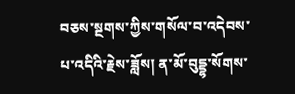བཅས་སྔགས་ཀྱིས་གསོལ་བ་འདེབས་པ་འདིའི་རྗེས་ཟློས། ན་མོ་བུདྡྷ་སོགས་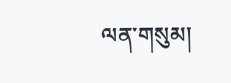ལན་གསུམ།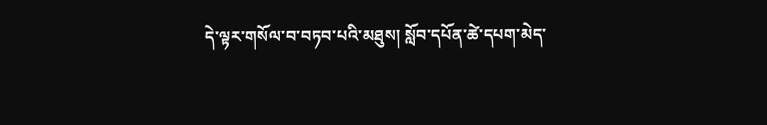དེ་ལྟར་གསོལ་བ་བཏབ་པའི་མཐུས། སློབ་དཔོན་ཚེ་དཔག་མེད་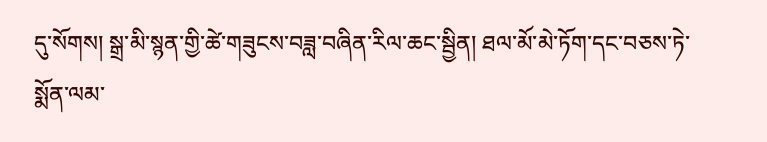དུ་སོགས། སྒྲ་མི་སྙན་གྱི་ཚེ་གཟུངས་བཟླ་བཞིན་རིལ་ཆང་སྦྱིན། ཐལ་མོ་མེ་ཏོག་དང་བཅས་ཏེ་སྨོན་ལམ་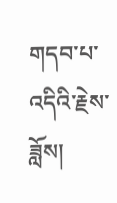གདབ་པ་འདིའི་རྗེས་ཟློས།